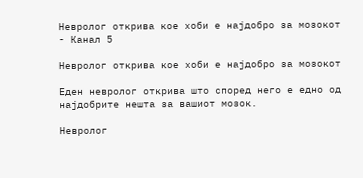Невролог открива кое хоби е најдобро за мозокот - Канал 5

Невролог открива кое хоби е најдобро за мозокот

Еден невролог открива што според него е едно од најдобрите нешта за вашиот мозок.

Невролог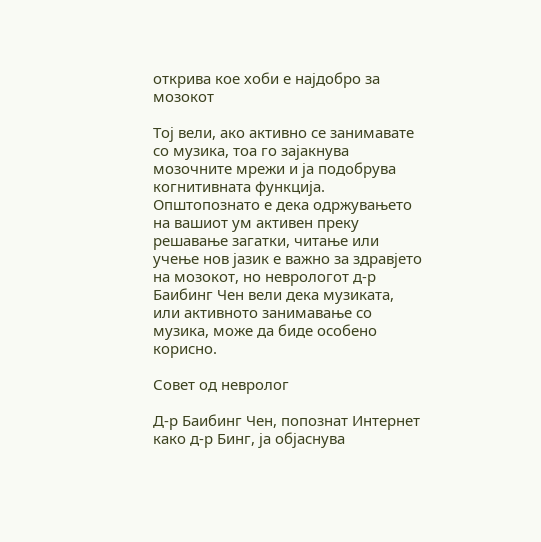открива кое хоби е најдобро за мозокот

Тој вели, ако активно се занимавате со музика, тоа го зајакнува мозочните мрежи и ја подобрува когнитивната функција. Општопознато е дека одржувањето на вашиот ум активен преку решавање загатки, читање или учење нов јазик е важно за здравјето на мозокот, но неврологот д-р Баибинг Чен вели дека музиката, или активното занимавање со музика, може да биде особено корисно.

Совет од невролог

Д-р Баибинг Чен, попознат Интернет како д-р Бинг, ја објаснува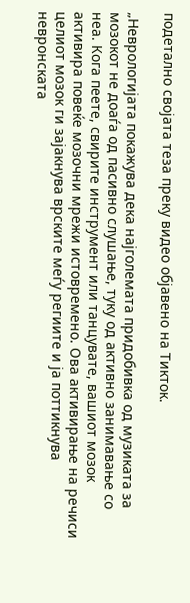подетално својата теза преку видео објавено на Tикток.

„Неврологијата покажува дека најголемата придобивка од музиката за мозокот не доаѓа од пасивно слушање, туку од активно занимавање со неа. Кога пеете, свирите инструмент или танцувате, вашиот мозок активира повеќе мозочни мрежи истовремено. Ова активирање на речиси целиот мозок ги зајакнува врските меѓу региите и ја поттикнува невронската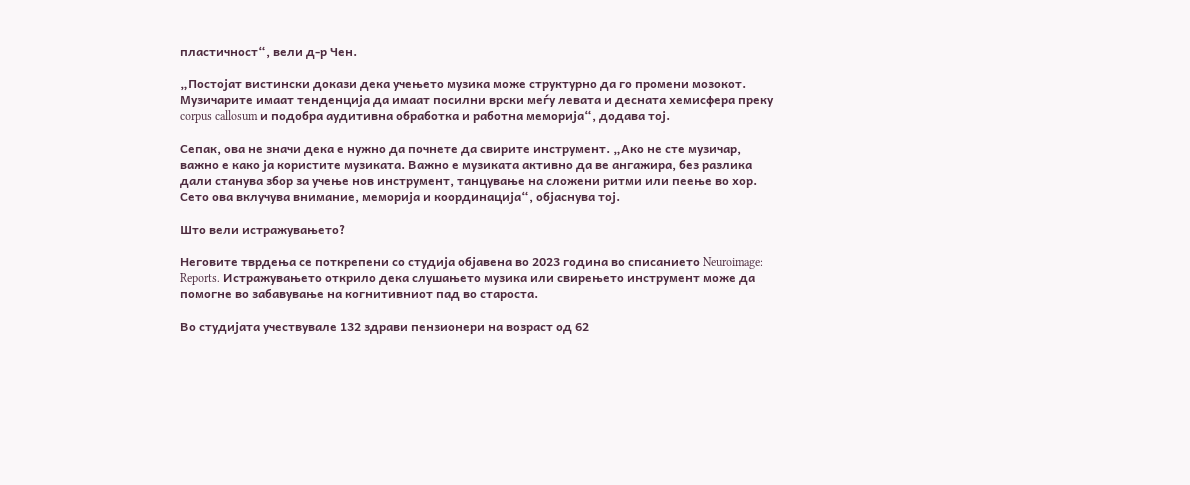пластичност“, вели д-р Чен.

„Постојат вистински докази дека учењето музика може структурно да го промени мозокот. Музичарите имаат тенденција да имаат посилни врски меѓу левата и десната хемисфера преку corpus callosum и подобра аудитивна обработка и работна меморија“, додава тој.

Сепак, ова не значи дека е нужно да почнете да свирите инструмент. „Ако не сте музичар, важно е како ја користите музиката. Важно е музиката активно да ве ангажира, без разлика дали станува збор за учење нов инструмент, танцување на сложени ритми или пеење во хор. Сето ова вклучува внимание, меморија и координација“, објаснува тој.

Што вели истражувањето?

Неговите тврдења се поткрепени со студија објавена во 2023 година во списанието Neuroimage: Reports. Истражувањето открило дека слушањето музика или свирењето инструмент може да помогне во забавување на когнитивниот пад во староста.

Во студијата учествувале 132 здрави пензионери на возраст од 62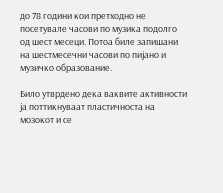до 78 години кои претходно не посетувале часови по музика подолго од шест месеци. Потоа биле запишани на шестмесечни часови по пијано и музичко образование.

Било утврдено дека ваквите активности ја поттикнуваат пластичноста на мозокот и се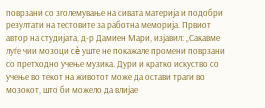поврзани со зголемување на сивата материја и подобри резултати на тестовите за работна меморија. Првиот автор на студијата, д-р Дамиен Мари, изјавил: „Сакавме луѓе чии мозоци сè уште не покажале промени поврзани со претходно учење музика. Дури и кратко искуство со учење во текот на животот може да остави траги во мозокот, што би можело да влијае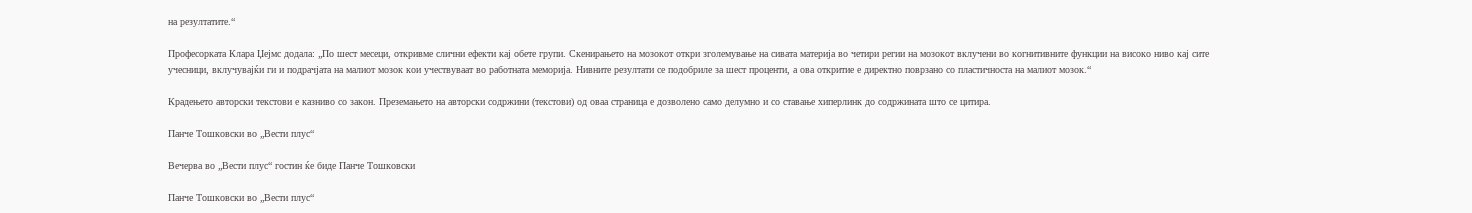на резултатите.“

Професорката Клара Џејмс додала: „По шест месеци, откривме слични ефекти кај обете групи. Скенирањето на мозокот откри зголемување на сивата материја во четири регии на мозокот вклучени во когнитивните функции на високо ниво кај сите учесници, вклучувајќи ги и подрачјата на малиот мозок кои учествуваат во работната меморија. Нивните резултати се подобриле за шест проценти, а ова откритие е директно поврзано со пластичноста на малиот мозок.“

Крадењето авторски текстови е казниво со закон. Преземањето на авторски содржини (текстови) од оваа страница е дозволено само делумно и со ставање хиперлинк до содржината што се цитира.

Панче Тошковски во „Вести плус“

Вечерва во „Вести плус“ гостин ќе биде Панче Тошковски

Панче Тошковски во „Вести плус“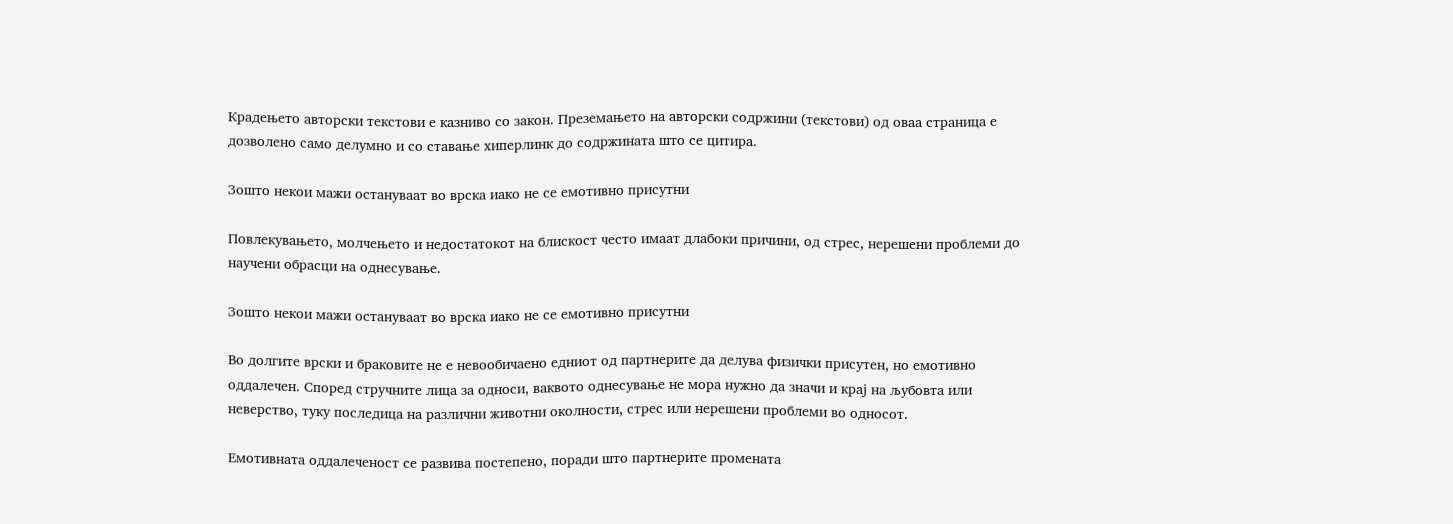Крадењето авторски текстови е казниво со закон. Преземањето на авторски содржини (текстови) од оваа страница е дозволено само делумно и со ставање хиперлинк до содржината што се цитира.

Зошто некои мажи остануваат во врска иако не се емотивно присутни

Повлекувањето, молчењето и недостатокот на блискост често имаат длабоки причини, од стрес, нерешени проблеми до научени обрасци на однесување.

Зошто некои мажи остануваат во врска иако не се емотивно присутни

Во долгите врски и браковите не е невообичаено едниот од партнерите да делува физички присутен, но емотивно оддалечен. Според стручните лица за односи, ваквото однесување не мора нужно да значи и крај на љубовта или неверство, туку последица на различни животни околности, стрес или нерешени проблеми во односот.

Емотивната оддалеченост се развива постепено, поради што партнерите промената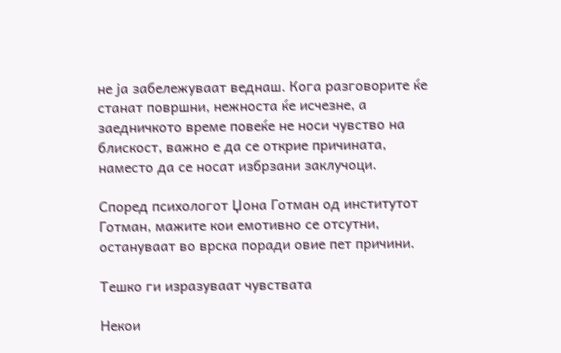не ја забележуваат веднаш. Кога разговорите ќе станат површни, нежноста ќе исчезне, а заедничкото време повеќе не носи чувство на блискост, важно е да се открие причината, наместо да се носат избрзани заклучоци.

Според психологот Џона Готман од институтот Готман, мажите кои емотивно се отсутни, остануваат во врска поради овие пет причини.

Тешко ги изразуваат чувствата

Некои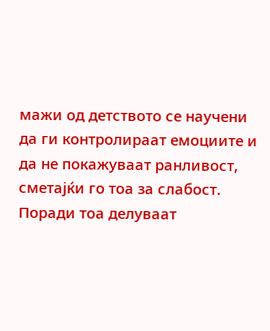мажи од детството се научени да ги контролираат емоциите и да не покажуваат ранливост, сметајќи го тоа за слабост. Поради тоа делуваат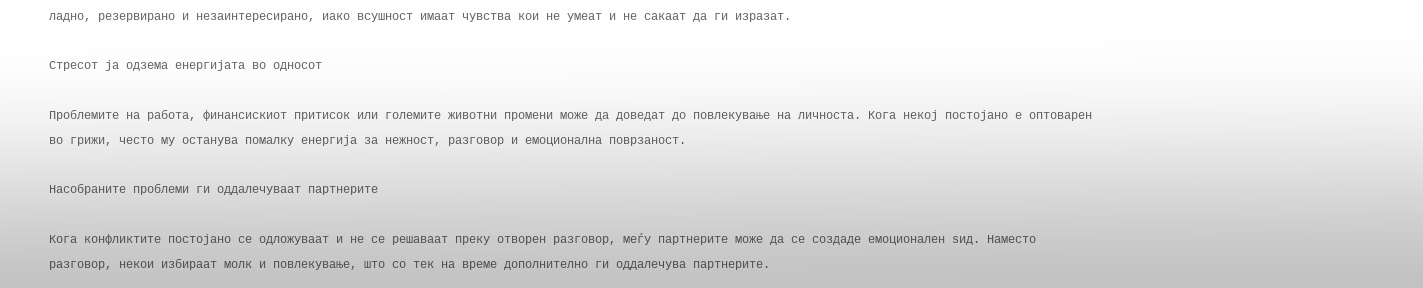ладно, резервирано и незаинтересирано, иако всушност имаат чувства кои не умеат и не сакаат да ги изразат.

Стресот ја одзема енергијата во односот

Проблемите на работа, финансискиот притисок или големите животни промени може да доведат до повлекување на личноста. Кога некој постојано е оптоварен во грижи, често му останува помалку енергија за нежност, разговор и емоционална поврзаност.

Насобраните проблеми ги оддалечуваат партнерите

Кога конфликтите постојано се одложуваат и не се решаваат преку отворен разговор, меѓу партнерите може да се создаде емоционален ѕид. Наместо разговор, некои избираат молк и повлекување, што со тек на време дополнително ги оддалечува партнерите.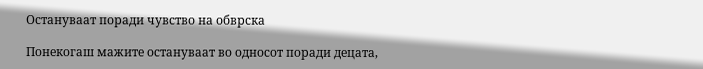Остануваат поради чувство на обврска

Понекогаш мажите остануваат во односот поради децата,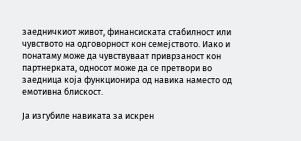заедничкиот живот, финансиската стабилност или чувството на одговорност кон семејството. Иако и понатаму може да чувствуваат приврзаност кон партнерката, односот може да се претвори во заедница која функционира од навика наместо од емотивна блискост.

Ја изгубиле навиката за искрен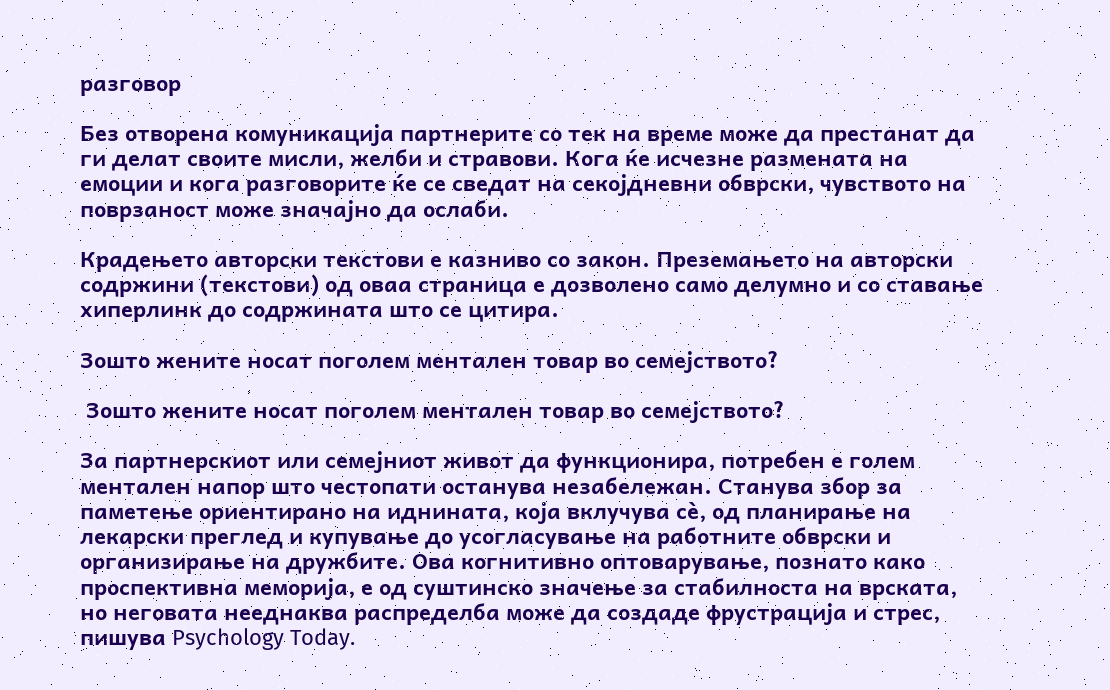разговор

Без отворена комуникација партнерите со тек на време може да престанат да ги делат своите мисли, желби и стравови. Кога ќе исчезне размената на емоции и кога разговорите ќе се сведат на секојдневни обврски, чувството на поврзаност може значајно да ослаби.

Крадењето авторски текстови е казниво со закон. Преземањето на авторски содржини (текстови) од оваа страница е дозволено само делумно и со ставање хиперлинк до содржината што се цитира.

Зошто жените носат поголем ментален товар во семејството?

 Зошто жените носат поголем ментален товар во семејството?

За партнерскиот или семејниот живот да функционира, потребен е голем ментален напор што честопати останува незабележан. Станува збор за паметење ориентирано на иднината, која вклучува сè, од планирање на лекарски преглед и купување до усогласување на работните обврски и организирање на дружбите. Ова когнитивно оптоварување, познато како проспективна меморија, е од суштинско значење за стабилноста на врската, но неговата нееднаква распределба може да создаде фрустрација и стрес, пишува Psychology Today.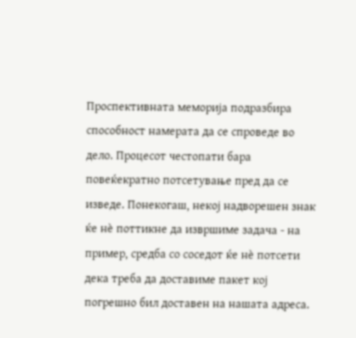Проспективната меморија подразбира способност намерата да се спроведе во дело. Процесот честопати бара повеќекратно потсетување пред да се изведе. Понекогаш, некој надворешен знак ќе нè поттикне да извршиме задача - на пример, средба со соседот ќе нè потсети дека треба да доставиме пакет кој погрешно бил доставен на нашата адреса.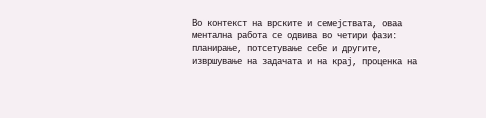Во контекст на врските и семејствата, оваа ментална работа се одвива во четири фази: планирање, потсетување себе и другите, извршување на задачата и на крај, проценка на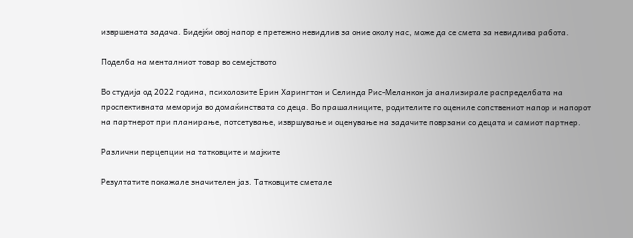извршената задача. Бидејќи овој напор е претежно невидлив за оние околу нас, може да се смета за невидлива работа.

Поделба на менталниот товар во семејството

Во студија од 2022 година, психолозите Ерин Харингтон и Селинда Рис-Меланкон ја анализирале распределбата на проспективната меморија во домаќинствата со деца. Во прашалниците, родителите го оцениле сопствениот напор и напорот на партнерот при планирање, потсетување, извршување и оценување на задачите поврзани со децата и самиот партнер.

Различни перцепции на татковците и мајките

Резултатите покажале значителен јаз. Татковците сметале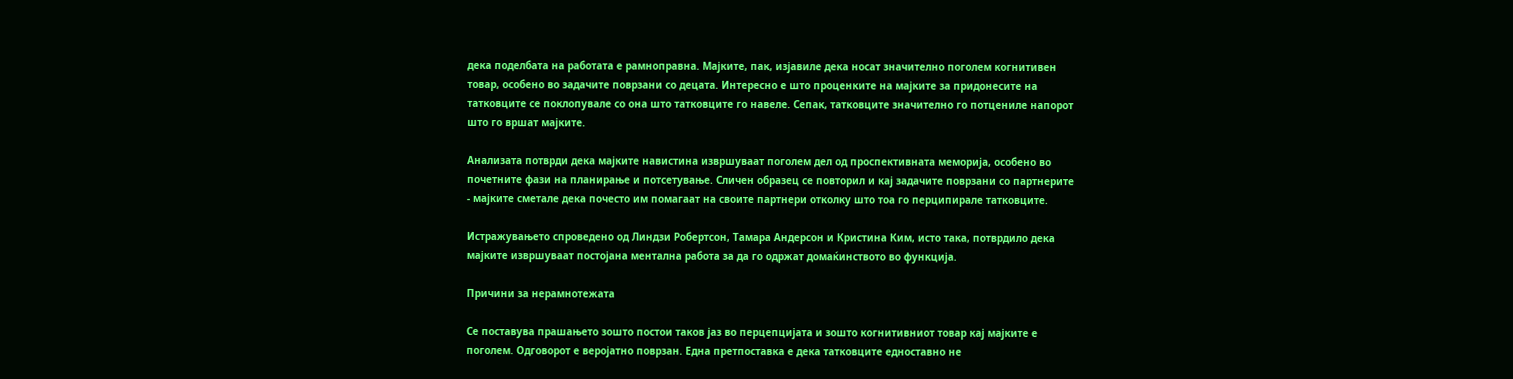дека поделбата на работата е рамноправна. Мајките, пак, изјавиле дека носат значително поголем когнитивен товар, особено во задачите поврзани со децата. Интересно е што проценките на мајките за придонесите на татковците се поклопувале со она што татковците го навеле. Сепак, татковците значително го потцениле напорот што го вршат мајките.

Анализата потврди дека мајките навистина извршуваат поголем дел од проспективната меморија, особено во почетните фази на планирање и потсетување. Сличен образец се повторил и кај задачите поврзани со партнерите - мајките сметале дека почесто им помагаат на своите партнери отколку што тоа го перципирале татковците.

Истражувањето спроведено од Линдзи Робертсон, Тамара Андерсон и Кристина Ким, исто така, потврдило дека мајките извршуваат постојана ментална работа за да го одржат домаќинството во функција.

Причини за нерамнотежата

Се поставува прашањето зошто постои таков јаз во перцепцијата и зошто когнитивниот товар кај мајките е поголем. Одговорот е веројатно поврзан. Една претпоставка е дека татковците едноставно не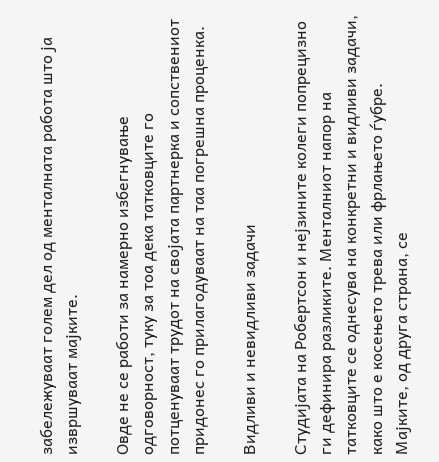забележуваат голем дел од менталната работа што ја извршуваат мајките.

Овде не се работи за намерно избегнување одговорност, туку за тоа дека татковците го потценуваат трудот на својата партнерка и сопствениот придонес го прилагодуваат на таа погрешна проценка.

Видливи и невидливи задачи

Студијата на Робертсон и нејзините колеги попрецизно ги дефинира разликите. Менталниот напор на татковците се однесува на конкретни и видливи задачи, како што е косењето трева или фрлањето ѓубре. Мајките, од друга страна, се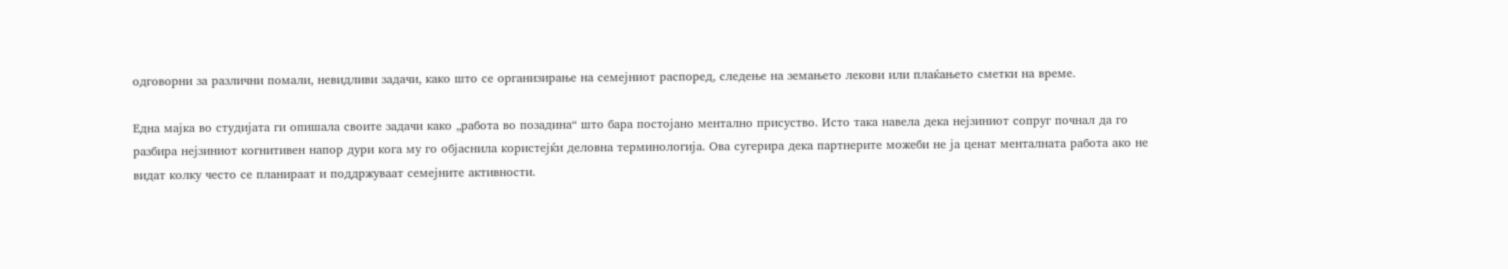одговорни за различни помали, невидливи задачи, како што се организирање на семејниот распоред, следење на земањето лекови или плаќањето сметки на време.

Една мајка во студијата ги опишала своите задачи како „работа во позадина“ што бара постојано ментално присуство. Исто така навела дека нејзиниот сопруг почнал да го разбира нејзиниот когнитивен напор дури кога му го објаснила користејќи деловна терминологија. Ова сугерира дека партнерите можеби не ја ценат менталната работа ако не видат колку често се планираат и поддржуваат семејните активности.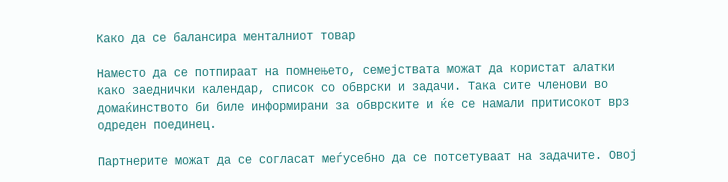Како да се балансира менталниот товар

Наместо да се потпираат на помнењето, семејствата можат да користат алатки како заеднички календар, список со обврски и задачи. Така сите членови во домаќинството би биле информирани за обврските и ќе се намали притисокот врз одреден поединец.

Партнерите можат да се согласат меѓусебно да се потсетуваат на задачите. Овој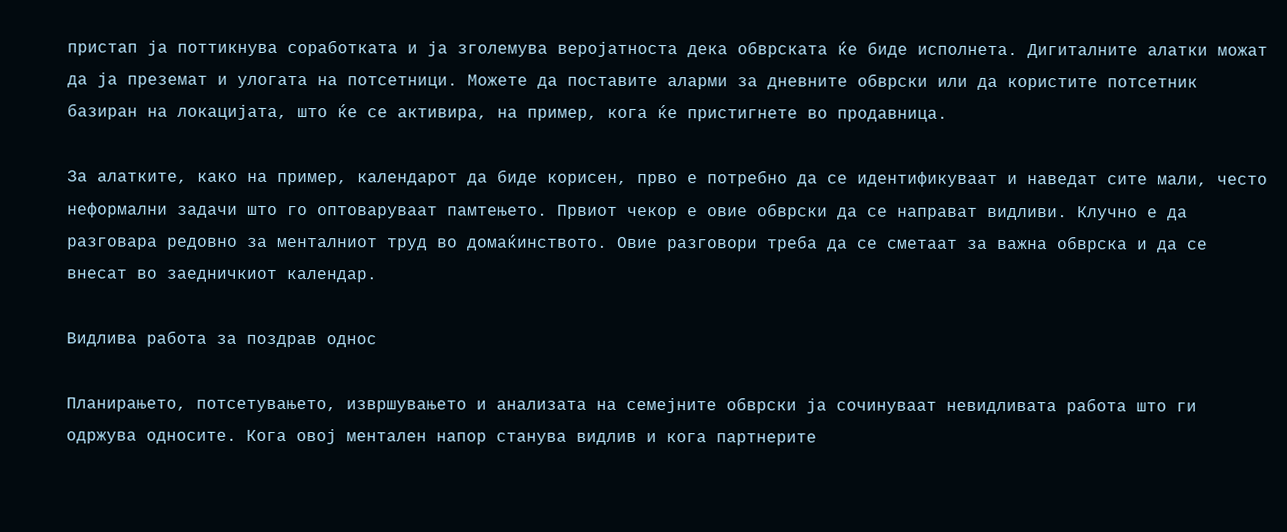пристап ја поттикнува соработката и ја зголемува веројатноста дека обврската ќе биде исполнета. Дигиталните алатки можат да ја преземат и улогата на потсетници. Можете да поставите аларми за дневните обврски или да користите потсетник базиран на локацијата, што ќе се активира, на пример, кога ќе пристигнете во продавница.

За алатките, како на пример, календарот да биде корисен, прво е потребно да се идентификуваат и наведат сите мали, често неформални задачи што го оптоваруваат памтењето. Првиот чекор е овие обврски да се направат видливи. Клучно е да разговара редовно за менталниот труд во домаќинството. Овие разговори треба да се сметаат за важна обврска и да се внесат во заедничкиот календар.

Видлива работа за поздрав однос

Планирањето, потсетувањето, извршувањето и анализата на семејните обврски ја сочинуваат невидливата работа што ги одржува односите. Кога овој ментален напор станува видлив и кога партнерите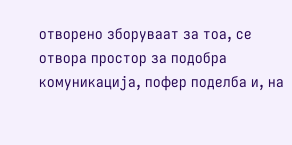отворено зборуваат за тоа, се отвора простор за подобра комуникација, пофер поделба и, на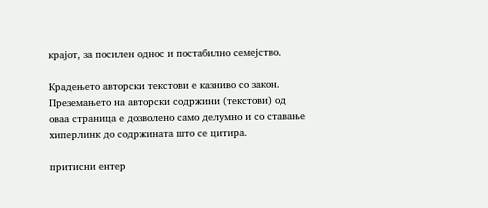крајот, за посилен однос и постабилно семејство.

Крадењето авторски текстови е казниво со закон. Преземањето на авторски содржини (текстови) од оваа страница е дозволено само делумно и со ставање хиперлинк до содржината што се цитира.

притисни ентер